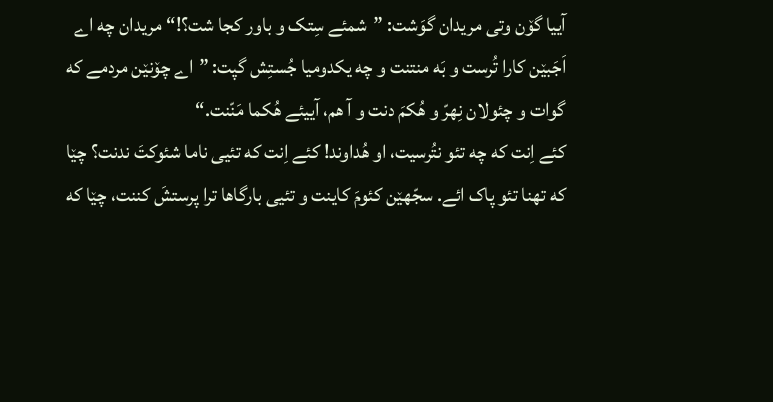آییا گۆن وتی مریدان گوَشت: ”شمئے سِتک و باور کجا شت؟!“ مریدان چه اے اَجَبێن کارا تُرست و بَه منتنت و چه یکدومیا جُستِش گپت: ”اے چۆنێن مردمے که گوات و چئولان نِهرّ و هُکمَ دنت و آ هم، آییئے هُکما مَنّنت.“
کئے اِنت که چه تئو نتُرسیت، او هُداوند! کئے اِنت که تئیی ناما شئوکتَ ندنت؟ چێا که تهنا تئو پاک ائے. سجّهێن کئومَ کاینت و تئیی بارگاها ترا پرستشَ کننت، چێا که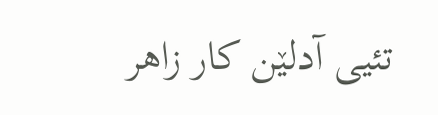تئیی آدلێن کار زاهر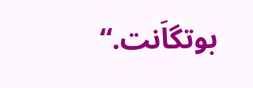بوتگاَنت.“